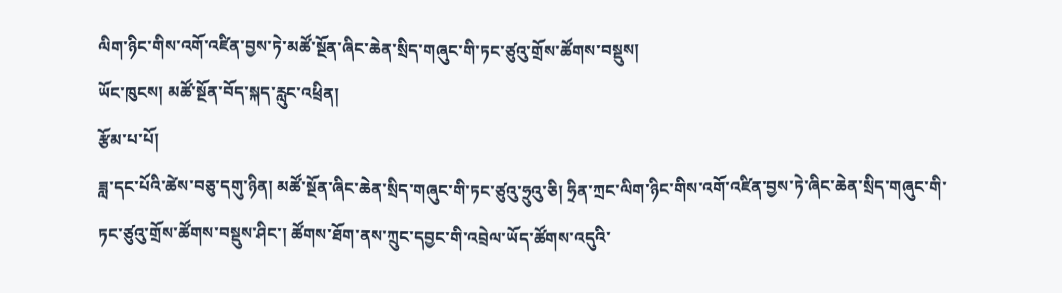ལིག་ཉིང་གིས་འགོ་འཛིན་བྱས་ཏེ་མཚོ་སྔོན་ཞིང་ཆེན་སྲིད་གཞུང་གི་ཏང་ཙུའུ་གྲོས་ཚོགས་བསྡུས།
ཡོང་ཁུངས། མཚོ་སྔོན་བོད་སྐད་རླུང་འཕྲིན།
རྩོམ་པ་པོ།
ཟླ་དང་པོའི་ཚེས་བཅུ་དགུ་ཉིན། མཚོ་སྔོན་ཞིང་ཆེན་སྲིད་གཞུང་གི་ཏང་ཙུའུ་ཧྲུའུ་ཅི། ཧྲིན་ཀྲང་ལིག་ཉིང་གིས་འགོ་འཛིན་བྱས་ཏེ་ཞིང་ཆེན་སྲིད་གཞུང་གི་ཏང་ཙུའུ་གྲོས་ཚོགས་བསྡུས་ཤིང་། ཚོགས་ཐོག་ནས་ཀྲུང་དབྱང་གི་འབྲེལ་ཡོད་ཚོགས་འདུའི་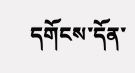དགོངས་དོན་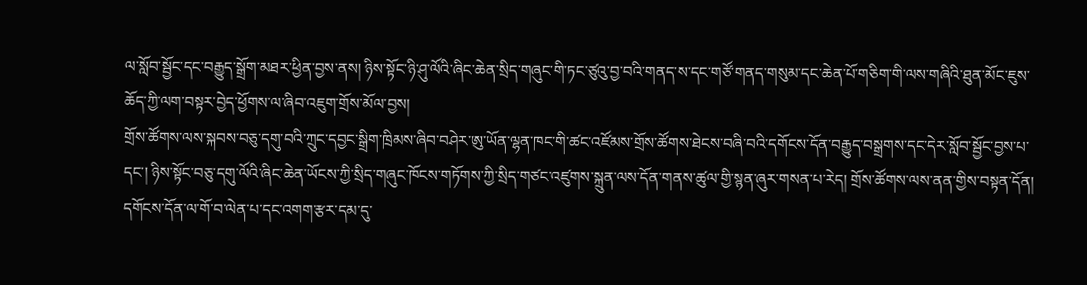ལ་སློབ་སྦྱོང་དང་བརྒྱུད་སྒྲོག་མཐར་ཕྱིན་བྱས་ནས། ཉིས་སྟོང་ཉི་ཤུ་ལོའི་ཞིང་ཆེན་སྲིད་གཞུང་གི་ཏང་ཙུའུ་བྱ་བའི་གནད་ས་དང་གཙོ་གནད་གསུམ་དང་ཆེན་པོ་གཅིག་གི་ལས་གཞིའི་ཐུན་མོང་ཇུས་ཆོད་ཀྱི་ལག་བསྟར་བྱེད་ཕྱོགས་ལ་ཞིབ་འཇུག་གྲོས་མོལ་བྱས།
གྲོས་ཚོགས་ལས་སྐབས་བཅུ་དགུ་བའི་ཀྲུང་དབྱང་སྒྲིག་ཁྲིམས་ཞིབ་བཤེར་ཨུ་ཡོན་ལྷན་ཁང་གི་ཚང་འཛོམས་གྲོས་ཚོགས་ཐེངས་བཞི་བའི་དགོངས་དོན་བརྒྱུད་བསྒྲགས་དང་དེར་སློབ་སྦྱོང་བྱས་པ་དང་། ཉིས་སྟོང་བཅུ་དགུ་ལོའི་ཞིང་ཆེན་ཡོངས་ཀྱི་སྲིད་གཞུང་ཁོངས་གཏོགས་ཀྱི་སྲིད་གཙང་འཛུགས་སྐྲུན་ལས་དོན་གནས་ཚུལ་གྱི་སྙན་ཞུར་གསན་པ་རེད། གྲོས་ཚོགས་ལས་ནན་གྱིས་བསྟན་དོན། དགོངས་དོན་ལ་གོ་བ་ལེན་པ་དང་འགག་རྩར་དམ་དུ་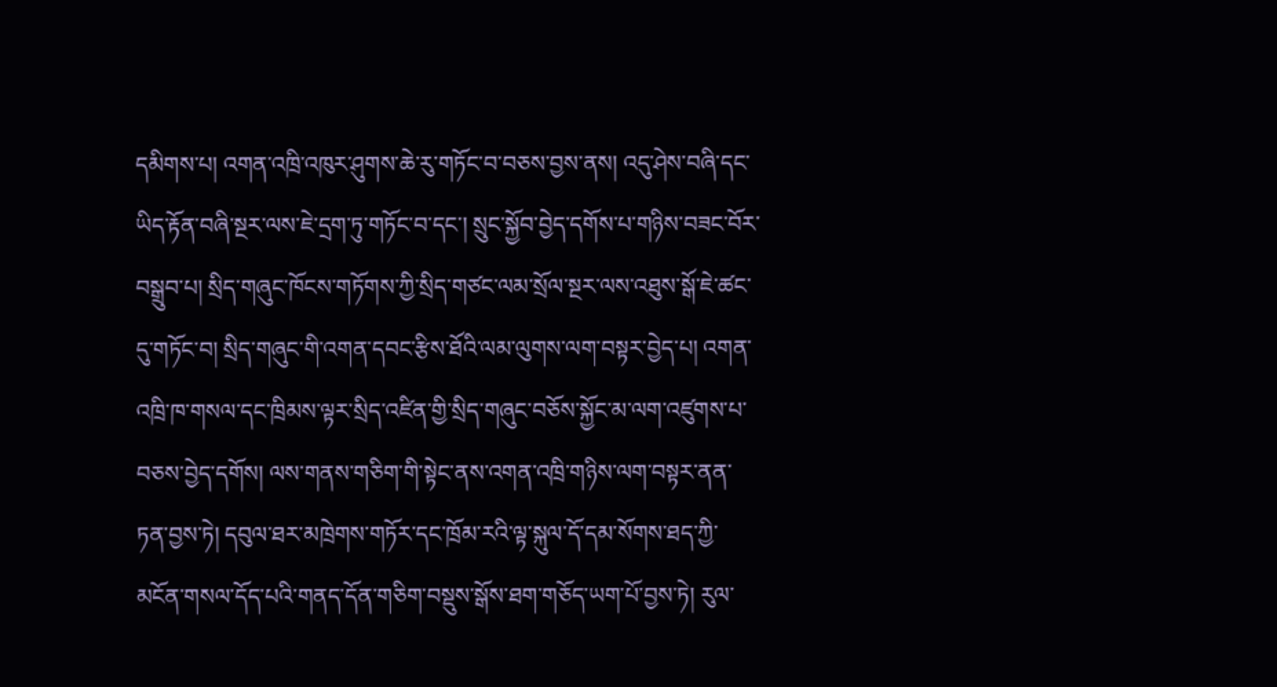དམིགས་པ། འགན་འཁྲི་འཁུར་ཤུགས་ཆེ་རུ་གཏོང་བ་བཅས་བྱས་ནས། འདུ་ཤེས་བཞི་དང་ཡིད་རྟོན་བཞི་སྔར་ལས་ཇེ་དྲག་ཏུ་གཏོང་བ་དང་། སྲུང་སྐྱོབ་བྱེད་དགོས་པ་གཉིས་བཟང་བོར་བསྒྲུབ་པ། སྲིད་གཞུང་ཁོངས་གཏོགས་ཀྱི་སྲིད་གཙང་ལམ་སྲོལ་སྔར་ལས་འཐུས་སྒོ་ཇེ་ཚང་དུ་གཏོང་བ། སྲིད་གཞུང་གི་འགན་དབང་རྩིས་ཐོའི་ལམ་ལུགས་ལག་བསྟར་བྱེད་པ། འགན་འཁྲི་ཁ་གསལ་དང་ཁྲིམས་ལྟར་སྲིད་འཛིན་གྱི་སྲིད་གཞུང་བཅོས་སྐྱོང་མ་ལག་འཛུགས་པ་བཅས་བྱེད་དགོས། ལས་གནས་གཅིག་གི་སྟེང་ནས་འགན་འཁྲི་གཉིས་ལག་བསྟར་ནན་ཏན་བྱས་ཏེ། དབུལ་ཐར་མཁྲེགས་གཏོར་དང་ཁྲོམ་རའི་ལྟ་སྐུལ་དོ་དམ་སོགས་ཐད་ཀྱི་མངོན་གསལ་དོད་པའི་གནད་དོན་གཅིག་བསྡུས་སྒོས་ཐག་གཅོད་ཡག་པོ་བྱས་ཏེ། རུལ་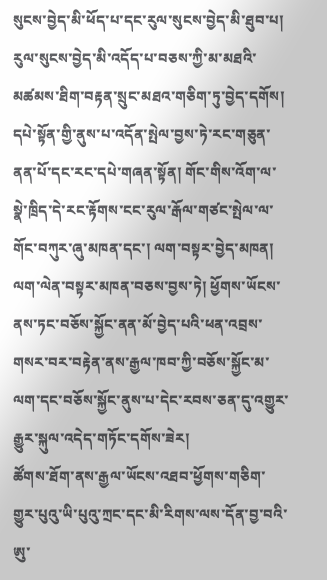སུངས་བྱེད་མི་ཕོད་པ་དང་རུལ་སུངས་བྱེད་མི་ཐུབ་པ། རུལ་སུངས་བྱེད་མི་འདོད་པ་བཅས་ཀྱི་མ་མཐའི་མཚམས་ཐིག་བརྟན་སྲུང་མཐའ་གཅིག་ཏུ་བྱེད་དགོས། དཔེ་སྟོན་གྱི་ནུས་པ་འདོན་སྤེལ་བྱས་ཏེ་རང་གཅུན་ནན་པོ་དང་རང་དཔེ་གཞན་སྟོན། གོང་གིས་འོག་ལ་སྣེ་ཁྲིད་དེ་རང་རྟོགས་ངང་རུལ་རྒོལ་གཙང་སྤེལ་ལ་གོང་བཀུར་ཞུ་མཁན་དང་། ལག་བསྟར་བྱེད་མཁན། ལག་ལེན་བསྟར་མཁན་བཅས་བྱས་ཏེ། ཕྱོགས་ཡོངས་ནས་ཏང་བཅོས་སྐྱོང་ནན་མོ་བྱེད་པའི་ཕན་འབྲས་གསར་བར་བརྟེན་ནས་རྒྱལ་ཁབ་ཀྱི་བཅོས་སྐྱོང་མ་ལག་དང་བཅོས་སྐྱོང་ནུས་པ་དེང་རབས་ཅན་དུ་འགྱུར་རྒྱུར་སྐུལ་འདེད་གཏོང་དགོས་ཟེར།
ཚོགས་ཐོག་ནས་རྒྱལ་ཡོངས་འཐབ་ཕྱོགས་གཅིག་གྱུར་པུའུ་ཡི་པུའུ་ཀྲང་དང་མི་རིགས་ལས་དོན་བྱ་བའི་ཨུ་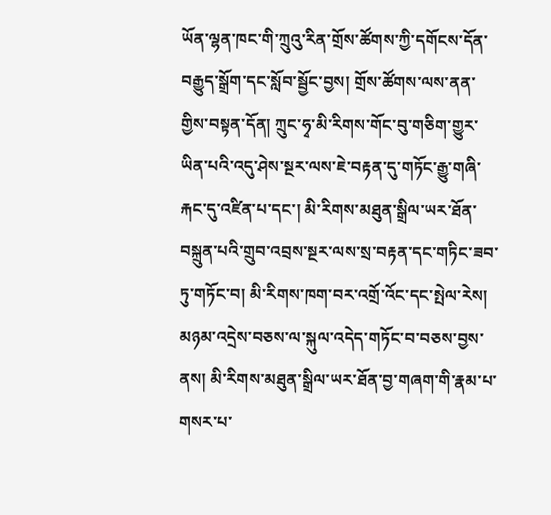ཡོན་ལྷན་ཁང་གི་ཀྲུའུ་རིན་གྲོས་ཚོགས་ཀྱི་དགོངས་དོན་བརྒྱུད་སྒྲོག་དང་སློབ་སྦྱོང་བྱས། གྲོས་ཚོགས་ལས་ནན་གྱིས་བསྟན་དོན། ཀྲུང་ཧྭ་མི་རིགས་གོང་བུ་གཅིག་གྱུར་ཡིན་པའི་འདུ་ཤེས་སྔར་ལས་ཇེ་བརྟན་དུ་གཏོང་རྒྱུ་གཞི་རྐང་དུ་འཛིན་པ་དང་། མི་རིགས་མཐུན་སྒྲིལ་ཡར་ཐོན་བསྐྲུན་པའི་གྲུབ་འབྲས་སྔར་ལས་སྲ་བརྟན་དང་གཏིང་ཟབ་ཏུ་གཏོང་བ། མི་རིགས་ཁག་བར་འགྲོ་འོང་དང་སྤེལ་རེས། མཉམ་འདྲེས་བཅས་ལ་སྐུལ་འདེད་གཏོང་བ་བཅས་བྱས་ནས། མི་རིགས་མཐུན་སྒྲིལ་ཡར་ཐོན་བྱ་གཞག་གི་རྣམ་པ་གསར་པ་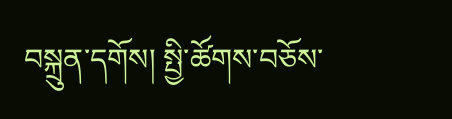བསྐྲུན་དགོས། སྤྱི་ཚོགས་བཅོས་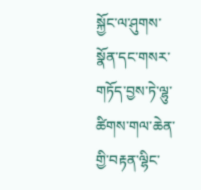སྐྱོང་ལ་ཤུགས་སྣོན་དང་གསར་གཏོད་བྱས་ཏེ་ལྷུ་ཚིགས་གལ་ཆེན་གྱི་བརྟན་ལྷིང་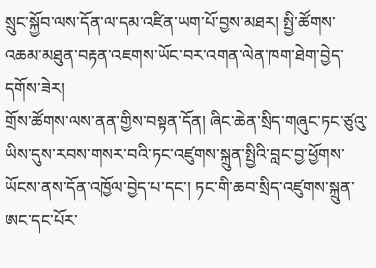སྲུང་སྐྱོབ་ལས་དོན་ལ་དམ་འཛིན་ཡག་པོ་བྱས་མཐར། སྤྱི་ཚོགས་འཆམ་མཐུན་བརྟན་འཇགས་ཡོང་བར་འགན་ལེན་ཁག་ཐེག་བྱེད་དགོས་ཟེར།
གྲོས་ཚོགས་ལས་ནན་གྱིས་བསྟན་དོན། ཞིང་ཆེན་སྲིད་གཞུང་ཏང་ཙུའུ་ཡིས་དུས་རབས་གསར་བའི་ཏང་འཛུགས་སྐྲུན་སྤྱིའི་བླང་བྱ་ཕྱོགས་ཡོངས་ནས་དོན་འཁྱོལ་བྱེད་པ་དང་། ཏང་གི་ཆབ་སྲིད་འཛུགས་སྐྲུན་ཨང་དང་པོར་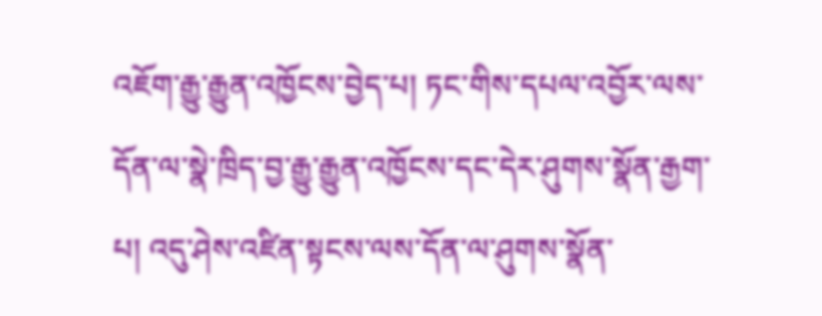འཇོག་རྒྱུ་རྒྱུན་འཁྱོངས་བྱེད་པ། ཏང་གིས་དཔལ་འབྱོར་ལས་དོན་ལ་སྣེ་ཁྲིད་བྱ་རྒྱུ་རྒྱུན་འཁྱོངས་དང་དེར་ཤུགས་སྣོན་རྒྱག་པ། འདུ་ཤེས་འཛིན་སྟངས་ལས་དོན་ལ་ཤུགས་སྣོན་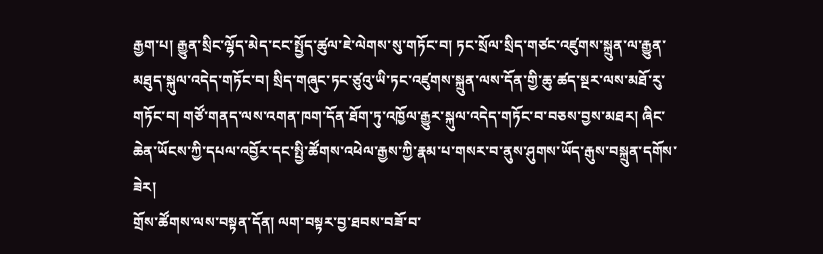རྒྱག་པ། རྒྱུན་སྲིང་ལྷོད་མེད་ངང་སྤྱོད་ཚུལ་ཇེ་ལེགས་སུ་གཏོང་བ། ཏང་སྲོལ་སྲིད་གཙང་འཛུགས་སྐྲུན་ལ་རྒྱུན་མཐུད་སྐུལ་འདེད་གཏོང་བ། སྲིད་གཞུང་ཏང་ཙུའུ་ཡི་ཏང་འཛུགས་སྐྲུན་ལས་དོན་གྱི་ཆུ་ཚད་སྔར་ལས་མཐོ་རུ་གཏོང་བ། གཙོ་གནད་ལས་འགན་ཁག་དོན་ཐོག་ཏུ་འཁྱོལ་རྒྱུར་སྐུལ་འདེད་གཏོང་བ་བཅས་བྱས་མཐར། ཞིང་ཆེན་ཡོངས་ཀྱི་དཔལ་འབྱོར་དང་སྤྱི་ཚོགས་འཕེལ་རྒྱས་ཀྱི་རྣམ་པ་གསར་བ་ནུས་ཤུགས་ཡོད་རྒུས་བསྐྲུན་དགོས་ཟེར།
གྲོས་ཚོགས་ལས་བསྟན་དོན། ལག་བསྟར་བྱ་ཐབས་བཟོ་བ་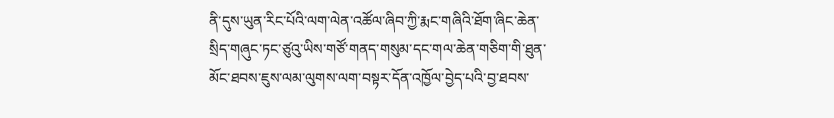ནི་དུས་ཡུན་རིང་པོའི་ལག་ལེན་འཚོལ་ཞིབ་ཀྱི་རྨང་གཞིའི་ཐོག་ཞིང་ཆེན་སྲིད་གཞུང་ཏང་ཙུའུ་ཡིས་གཙོ་གནད་གསུམ་དང་གལ་ཆེན་གཅིག་གི་ཐུན་མོང་ཐབས་ཇུས་ལམ་ལུགས་ལག་བསྟར་དོན་འཁྱོལ་བྱེད་པའི་བྱ་ཐབས་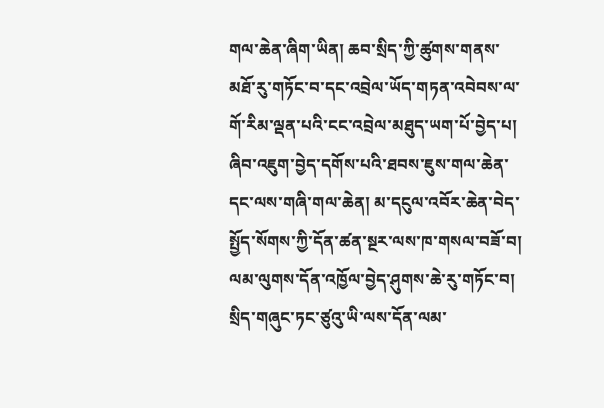གལ་ཆེན་ཞིག་ཡིན། ཆབ་སྲིད་ཀྱི་ཚུགས་གནས་མཐོ་རུ་གཏོང་བ་དང་འབྲེལ་ཡོད་གཏན་འབེབས་ལ་གོ་རིམ་ལྡན་པའི་ངང་འབྲེལ་མཐུད་ཡག་པོ་བྱེད་པ། ཞིབ་འཇུག་བྱེད་དགོས་པའི་ཐབས་ཇུས་གལ་ཆེན་དང་ལས་གཞི་གལ་ཆེན། མ་དངུལ་འབོར་ཆེན་བེད་སྤྱོད་སོགས་ཀྱི་དོན་ཚན་སྔར་ལས་ཁ་གསལ་བཟོ་བ། ལམ་ལུགས་དོན་འཁྱོལ་བྱེད་ཤུགས་ཆེ་རུ་གཏོང་བ། སྲིད་གཞུང་ཏང་ཙུའུ་ཡི་ལས་དོན་ལམ་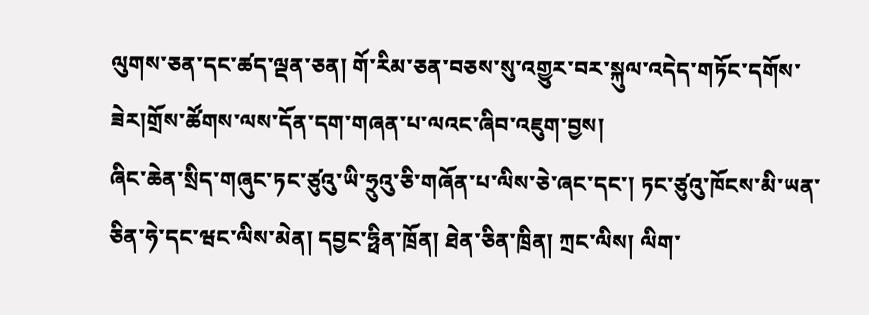ལུགས་ཅན་དང་ཚད་ལྡན་ཅན། གོ་རིམ་ཅན་བཅས་སུ་འགྱུར་བར་སྐུལ་འདེད་གཏོང་དགོས་ཟེར།གྲོས་ཚོགས་ལས་དོན་དག་གཞན་པ་ལའང་ཞིབ་འཇུག་བྱས།
ཞིང་ཆེན་སྲིད་གཞུང་ཏང་ཙུའུ་ཡི་ཧྲུའུ་ཅི་གཞོན་པ་ལིས་ཅེ་ཞང་དང་། ཏང་ཙུའུ་ཁོངས་མི་ཡན་ཅིན་ཧེ་དང་ཝང་ལིས་མེན། དབྱང་ཧྥིན་ཁྲོན། ཐེན་ཅིན་ཁྲིན། ཀྲང་ལིས། ལིག་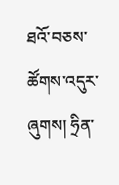ཐའོ་བཅས་ཚོགས་འདུར་ཞུགས། ཧྲིན་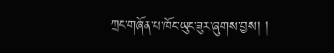ཀྲང་གཞོན་པ་ཁོང་ཡུང་ཟུར་ཞུགས་བྱས། །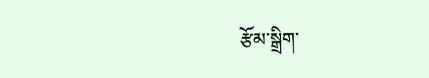རྩོམ་སྒྲིག་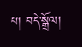པ། བདེ་སྒྲོལ།